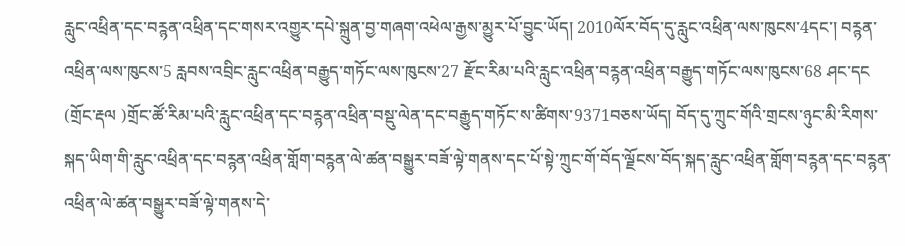རླུང་འཕྲིན་དང་བཪྙན་འཕྲིན་དང་གསར་འགྱུར་དཔེ་སྐྲུན་བྱ་གཞག་འཕེལ་རྒྱས་མྱུར་པོ་བྱུང་ཡོད། 2010ལོར་བོད་དུ་རླུང་འཕྲིན་ལས་ཁུངས་4དང་། བཪྙན་འཕྲིན་ལས་ཁུངས་5 རླབས་འབྲིང་རླུང་འཕྲིན་བརྒྱུད་གཏོང་ལས་ཁུངས་27 རྫོང་རིམ་པའི་རླུང་འཕྲིན་བཪྙན་འཕྲིན་བརྒྱུད་གཏོང་ལས་ཁུངས་68 ཤང་དང (གྲོང་རྡལ )གྲོང་ཚོ་རིམ་པའི་རླུང་འཕྲིན་དང་བཪྙན་འཕྲིན་བསྡུ་ལེན་དང་བརྒྱུད་གཏོང་ས་ཚིགས་9371བཅས་ཡོད། བོད་དུ་ཀྲུང་གོའི་གྲངས་ཉུང་མི་རིགས་སྐད་ཡིག་གི་རླུང་འཕྲིན་དང་བཪྙན་འཕྲིན་གློག་བཪྙན་ལེ་ཚན་བསྒྱུར་བཟོ་ལྟེ་གནས་དང་པོ་སྟེ་ཀྲུང་གོ་བོད་ལྗོངས་བོད་སྐད་རླུང་འཕྲིན་གློག་བཪྙན་དང་བཪྙན་འཕྲིན་ལེ་ཚན་བསྒྱུར་བཟོ་ལྟེ་གནས་དེ་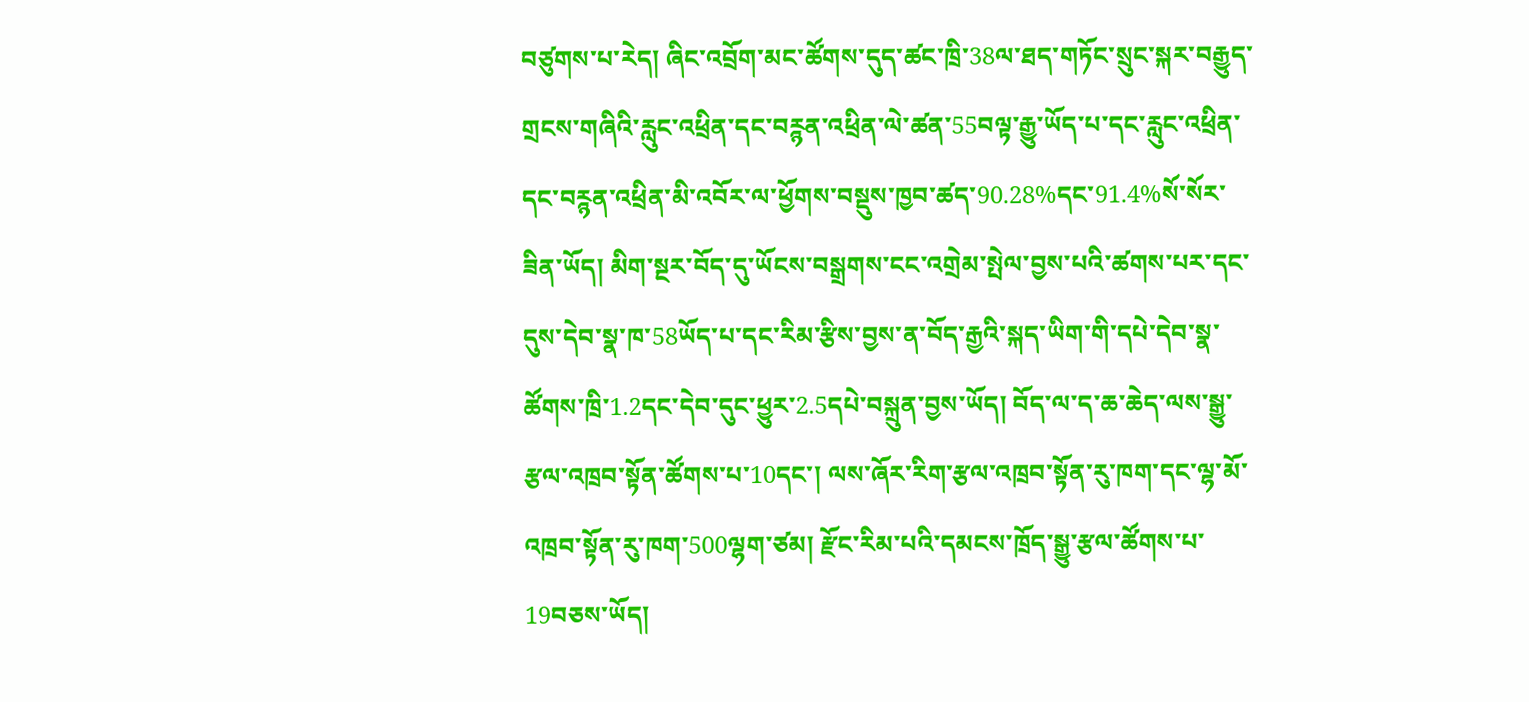བཙུགས་པ་རེད། ཞིང་འབྲོག་མང་ཚོགས་དུད་ཚང་ཁྲི་38ལ་ཐད་གཏོང་སྲུང་སྐར་བརྒྱུད་གྲངས་གཞིའི་རླུང་འཕྲིན་དང་བཪྙན་འཕྲིན་ལེ་ཚན་55བལྟ་རྒྱུ་ཡོད་པ་དང་རླུང་འཕྲིན་དང་བཪྙན་འཕྲིན་མི་འབོར་ལ་ཕྱོགས་བསྡུས་ཁྱབ་ཚད་90.28%དང་91.4%སོ་སོར་ཟིན་ཡོད། མིག་སྔར་བོད་དུ་ཡོངས་བསྒྲགས་ངང་འགྲེམ་སྤེལ་བྱས་པའི་ཚགས་པར་དང་དུས་དེབ་སྣ་ཁ་58ཡོད་པ་དང་རིམ་རྩིས་བྱས་ན་བོད་རྒྱའི་སྐད་ཡིག་གི་དཔེ་དེབ་སྣ་ཚོགས་ཁྲི་1.2དང་དེབ་དུང་ཕྱུར་2.5དཔེ་བསྐྲུན་བྱས་ཡོད། བོད་ལ་ད་ཆ་ཆེད་ལས་སྒྱུ་རྩལ་འཁྲབ་སྟོན་ཚོགས་པ་10དང་། ལས་ཞོར་རིག་རྩལ་འཁྲབ་སྟོན་རུ་ཁག་དང་ལྷ་མོ་འཁྲབ་སྟོན་རུ་ཁག་500ལྷག་ཙམ། རྫོང་རིམ་པའི་དམངས་ཁྲོད་སྒྱུ་རྩལ་ཚོགས་པ་19བཅས་ཡོད།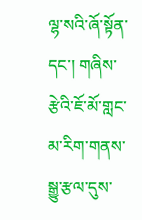ལྷ་སའི་ཞོ་སྟོན་དང་། གཞིས་རྩེའི་ཇོ་མོ་གླང་མ་རིག་གནས་སྒྱུ་རྩལ་དུས་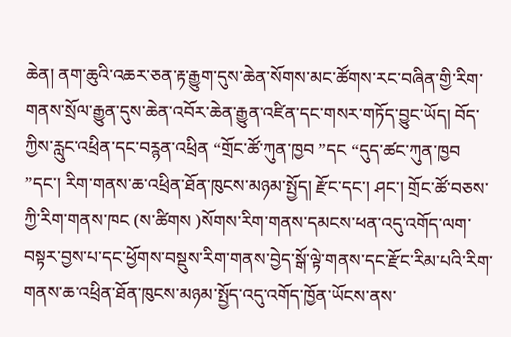ཆེན། ནག་ཆུའི་འཆར་ཅན་རྟ་རྒྱུག་དུས་ཆེན་སོགས་མང་ཚོགས་རང་བཞིན་གྱི་རིག་གནས་སྲོལ་རྒྱུན་དུས་ཆེན་འབོར་ཆེན་རྒྱུན་འཛིན་དང་གསར་གཏོད་བྱུང་ཡོད། བོད་ཀྱིས་རླུང་འཕྲིན་དང་བཪྙན་འཕྲིན “གྲོང་ཚོ་ཀུན་ཁྱབ ”དང “དུད་ཚང་ཀུན་ཁྱབ ”དང་། རིག་གནས་ཆ་འཕྲིན་ཐོན་ཁུངས་མཉམ་སྤྱོད། རྫོང་དང་། ཤང་། གྲོང་ཚོ་བཅས་ཀྱི་རིག་གནས་ཁང (ས་ཚིགས )སོགས་རིག་གནས་དམངས་ཕན་འདུ་འགོད་ལག་བསྟར་བྱས་པ་དང་ཕྱོགས་བསྡུས་རིག་གནས་བྱེད་སྒོ་ལྟེ་གནས་དང་རྫོང་རིམ་པའི་རིག་གནས་ཆ་འཕྲིན་ཐོན་ཁུངས་མཉམ་སྤྱོད་འདུ་འགོད་ཁྱོན་ཡོངས་ནས་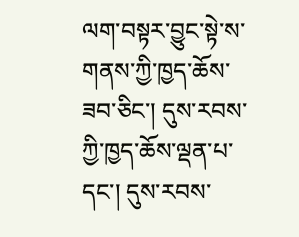ལག་བསྟར་བྱུང་སྟེ་ས་གནས་ཀྱི་ཁྱད་ཆོས་ཟབ་ཅིང་། དུས་རབས་ཀྱི་ཁྱད་ཆོས་ལྡན་པ་དང་། དུས་རབས་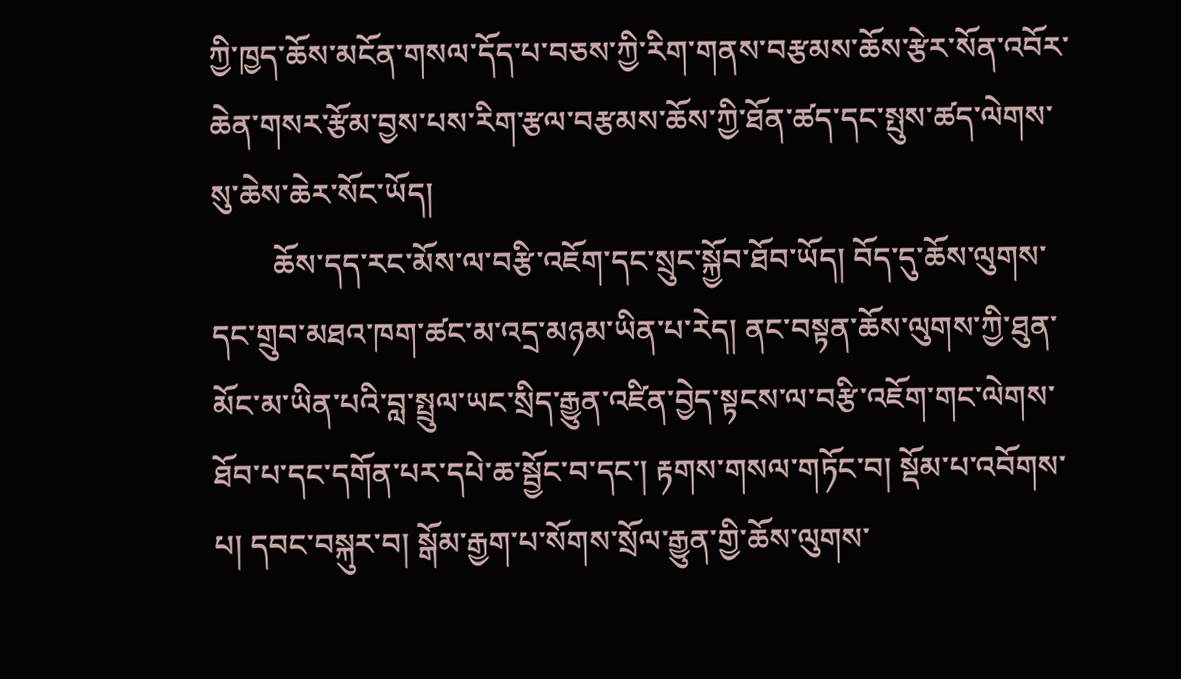ཀྱི་ཁྱད་ཆོས་མངོན་གསལ་དོད་པ་བཅས་ཀྱི་རིག་གནས་བརྩམས་ཆོས་རྩེར་སོན་འབོར་ཆེན་གསར་རྩོམ་བྱས་པས་རིག་རྩལ་བརྩམས་ཆོས་ཀྱི་ཐོན་ཚད་དང་སྤུས་ཚད་ལེགས་སུ་ཆེས་ཆེར་སོང་ཡོད།
        ཆོས་དད་རང་མོས་ལ་བརྩི་འཇོག་དང་སྲུང་སྐྱོབ་ཐོབ་ཡོད། བོད་དུ་ཆོས་ལུགས་དང་གྲུབ་མཐའ་ཁག་ཚང་མ་འདྲ་མཉམ་ཡིན་པ་རེད། ནང་བསྟན་ཆོས་ལུགས་ཀྱི་ཐུན་མོང་མ་ཡིན་པའི་བླ་སྤྲུལ་ཡང་སྲིད་རྒྱུན་འཛིན་བྱེད་སྟངས་ལ་བརྩི་འཇོག་གང་ལེགས་ཐོབ་པ་དང་དགོན་པར་དཔེ་ཆ་སྦྱོང་བ་དང་། རྟགས་གསལ་གཏོང་བ། སྡོམ་པ་འབོགས་པ། དབང་བསྐུར་བ། སྒོམ་རྒྱག་པ་སོགས་སྲོལ་རྒྱུན་གྱི་ཆོས་ལུགས་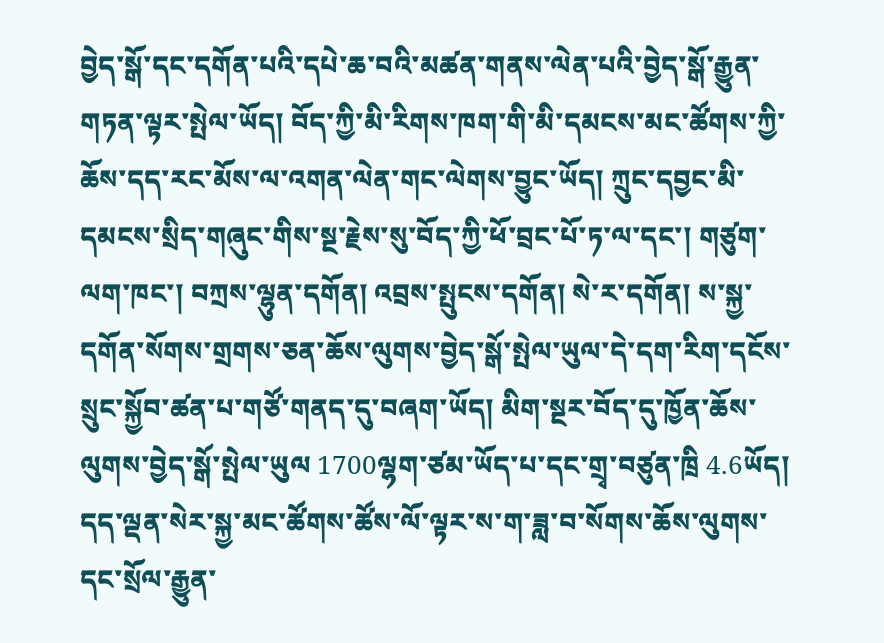བྱེད་སྒོ་དང་དགོན་པའི་དཔེ་ཆ་བའི་མཚན་གནས་ལེན་པའི་བྱེད་སྒོ་རྒྱུན་གཏན་ལྟར་སྤེལ་ཡོད། བོད་ཀྱི་མི་རིགས་ཁག་གི་མི་དམངས་མང་ཚོགས་ཀྱི་ཆོས་དད་རང་མོས་ལ་འགན་ལེན་གང་ལེགས་བྱུང་ཡོད། ཀྲུང་དབྱང་མི་དམངས་སྲིད་གཞུང་གིས་སྔ་རྗེས་སུ་བོད་ཀྱི་ཕོ་བྲང་པོ་ཏ་ལ་དང་། གཙུག་ལག་ཁང་། བཀྲས་ལྷུན་དགོན། འབྲས་སྤུངས་དགོན། སེ་ར་དགོན། ས་སྐྱ་དགོན་སོགས་གྲགས་ཅན་ཆོས་ལུགས་བྱེད་སྒོ་སྤེལ་ཡུལ་དེ་དག་རིག་དངོས་སྲུང་སྐྱོབ་ཚན་པ་གཙོ་གནད་དུ་བཞག་ཡོད། མིག་སྔར་བོད་དུ་ཁྱོན་ཆོས་ལུགས་བྱེད་སྒོ་སྤེལ་ཡུལ 1700ལྷག་ཙམ་ཡོད་པ་དང་གྲྭ་བཙུན་ཁྲི 4.6ཡོད། དད་ལྡན་སེར་སྐྱ་མང་ཚོགས་ཚོས་ལོ་ལྟར་ས་ག་ཟླ་བ་སོགས་ཆོས་ལུགས་དང་སྲོལ་རྒྱུན་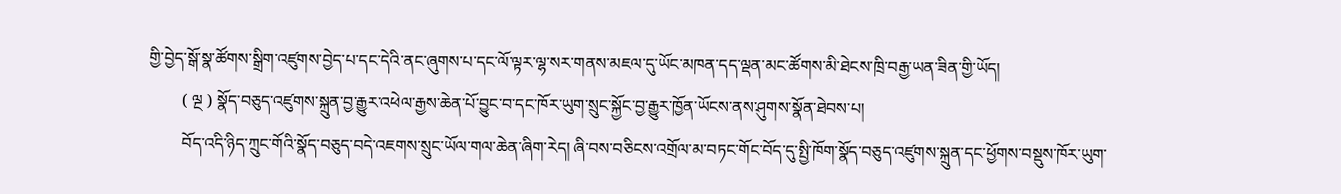གྱི་བྱེད་སྒོ་སྣ་ཚོགས་སྒྲིག་འཛུགས་བྱེད་པ་དང་དེའི་ནང་ཞུགས་པ་དང་ལོ་ལྟར་ལྷ་སར་གནས་མཇལ་དུ་ཡོང་མཁན་དད་ལྡན་མང་ཚོགས་མི་ཐེངས་ཁྲི་བརྒྱ་ཡན་ཟིན་གྱི་ཡོད།
        ( ལྔ ) སྣོད་བཅུད་འཛུགས་སྐྲུན་བྱ་རྒྱུར་འཕེལ་རྒྱས་ཆེན་པོ་བྱུང་བ་དང་ཁོར་ཡུག་སྲུང་སྐྱོང་བྱ་རྒྱུར་ཁྱོན་ཡོངས་ནས་ཤུགས་སྣོན་ཐེབས་པ།
        བོད་འདི་ཉིད་ཀྲུང་གོའི་སྣོད་བཅུད་བདེ་འཇགས་སྲུང་ཡོལ་གལ་ཆེན་ཞིག་རེད། ཞི་བས་བཅིངས་འགྲོལ་མ་བཏང་གོང་བོད་དུ་སྤྱི་ཁོག་སྣོད་བཅུད་འཛུགས་སྐྲུན་དང་ཕྱོགས་བསྡུས་ཁོར་ཡུག་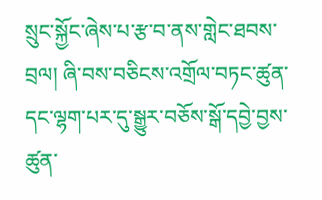སྲུང་སྐྱོང་ཞེས་པ་རྩ་བ་ནས་གླེང་ཐབས་བྲལ། ཞི་བས་བཅིངས་འགྲོལ་བཏང་ཚུན་དང་ལྷག་པར་དུ་སྒྱུར་བཅོས་སྒོ་དབྱེ་བྱས་ཚུན་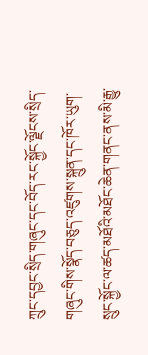ཀྲུང་དབྱང་སྲིད་གཞུང་དང་བོད་རང་སྐྱོང་ལྗོངས་སྲིད་གཞུང་གིས་སྣོད་བཅུད་འཛུགས་སྐྲུན་དང་ཁོར་ཡུག་སྲུང་སྐྱོང་ལ་ཚད་མཐོའི་མཐོང་ཆེན་གནང་ནས་མི་རྒྱུ་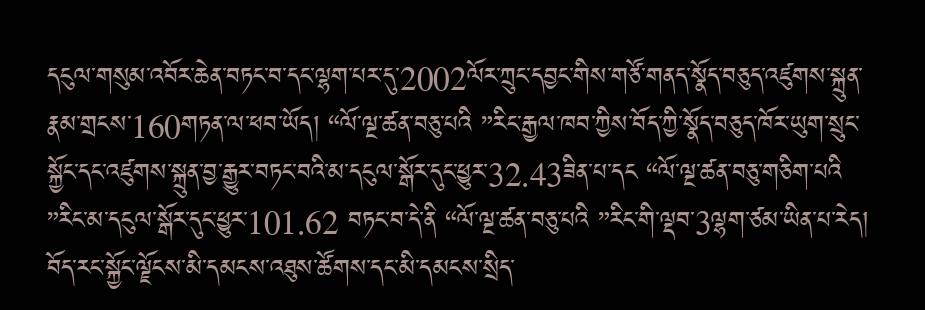དངུལ་གསུམ་འབོར་ཆེན་བཏང་བ་དང་ལྷག་པར་དུ་2002ལོར་ཀྲུང་དབྱང་གིས་གཙོ་གནད་སྣོད་བཅུད་འཛུགས་སྐྲུན་རྣམ་གྲངས་160གཏན་ལ་ཕབ་ཡོད། “ལོ་ལྔ་ཚན་བཅུ་པའི ”རིང་རྒྱལ་ཁབ་ཀྱིས་བོད་ཀྱི་སྣོད་བཅུད་ཁོར་ཡུག་སྲུང་སྐྱོང་དང་འཛུགས་སྐྲུན་བྱ་རྒྱུར་བཏང་བའི་མ་དངུལ་སྒོར་དུང་ཕྱུར་32.43ཟིན་པ་དང “ལོ་ལྔ་ཚན་བཅུ་གཅིག་པའི ”རིང་མ་དངུལ་སྒོར་དུང་ཕྱུར་101.62 བཏང་བ་དེ་ནི “ལོ་ལྔ་ཚན་བཅུ་པའི ”རིང་གི་ལྡབ་3ལྷག་ཙམ་ཡིན་པ་རེད། བོད་རང་སྐྱོང་ལྗོངས་མི་དམངས་འཐུས་ཚོགས་དང་མི་དམངས་སྲིད་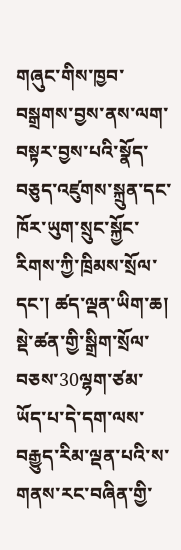གཞུང་གིས་ཁྱབ་བསྒྲགས་བྱས་ནས་ལག་བསྟར་བྱས་པའི་སྣོད་བཅུད་འཛུགས་སྐྲུན་དང་ཁོར་ཡུག་སྲུང་སྐྱོང་རིགས་ཀྱི་ཁྲིམས་སྲོལ་དང་། ཚད་ལྡན་ཡིག་ཆ། སྡེ་ཚན་གྱི་སྒྲིག་སྲོལ་བཅས་30ལྷག་ཙམ་ཡོད་པ་དེ་དག་ལས་བརྒྱུད་རིམ་ལྡན་པའི་ས་གནས་རང་བཞིན་གྱི་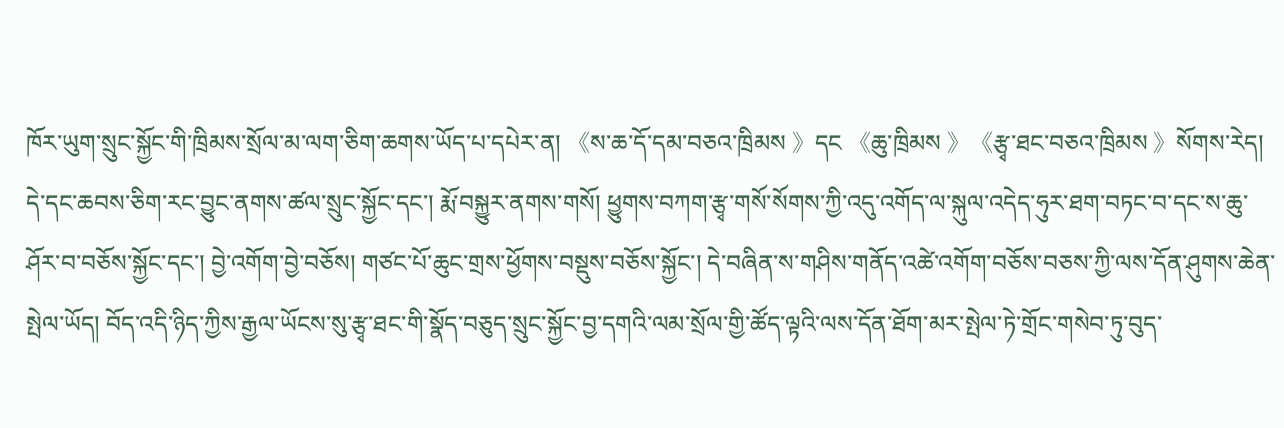ཁོར་ཡུག་སྲུང་སྐྱོང་གི་ཁྲིམས་སྲོལ་མ་ལག་ཅིག་ཆགས་ཡོད་པ་དཔེར་ན། 《ས་ཆ་དོ་དམ་བཅའ་ཁྲིམས 》དང 《ཆུ་ཁྲིམས 》《རྩྭ་ཐང་བཅའ་ཁྲིམས 》སོགས་རེད། དེ་དང་ཆབས་ཅིག་རང་བྱུང་ནགས་ཚལ་སྲུང་སྐྱོང་དང་། རྨོ་བསྐྱུར་ནགས་གསོ། ཕྱུགས་བཀག་རྩྭ་གསོ་སོགས་ཀྱི་འདུ་འགོད་ལ་སྐུལ་འདེད་ཧུར་ཐག་བཏང་བ་དང་ས་ཆུ་ཤོར་བ་བཅོས་སྐྱོང་དང་། བྱེ་འགོག་བྱེ་བཅོས། གཙང་པོ་ཆུང་གྲས་ཕྱོགས་བསྡུས་བཅོས་སྐྱོང་། དེ་བཞིན་ས་གཤིས་གནོད་འཚེ་འགོག་བཅོས་བཅས་ཀྱི་ལས་དོན་ཤུགས་ཆེན་སྤེལ་ཡོད། བོད་འདི་ཉིད་ཀྱིས་རྒྱལ་ཡོངས་སུ་རྩྭ་ཐང་གི་སྣོད་བཅུད་སྲུང་སྐྱོང་བྱ་དགའི་ལམ་སྲོལ་གྱི་ཚོད་ལྟའི་ལས་དོན་ཐོག་མར་སྤེལ་ཏེ་གྲོང་གསེབ་ཏུ་བུད་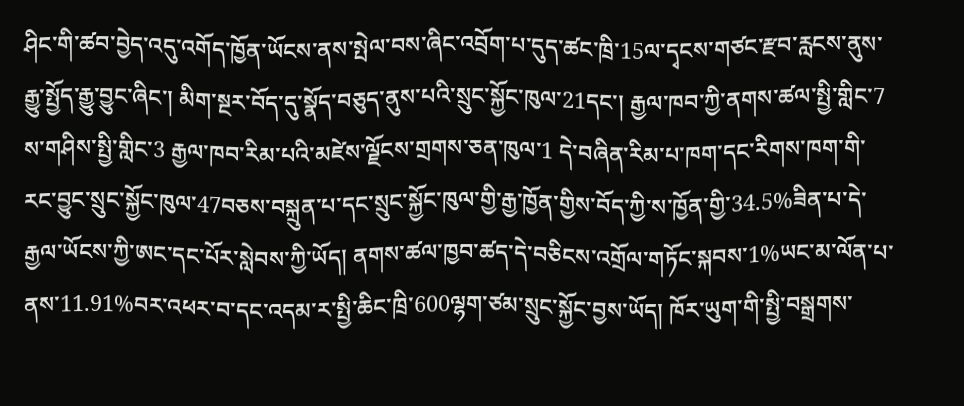ཤིང་གི་ཚབ་བྱེད་འདུ་འགོད་ཁྱོན་ཡོངས་ནས་སྤེལ་བས་ཞིང་འབྲོག་པ་དུད་ཚང་ཁྲི་15ལ་དྭངས་གཙང་རྫབ་རླངས་ནུས་རྒྱུ་སྤྱོད་རྒྱུ་བྱུང་ཞིང་། མིག་སྔར་བོད་དུ་སྣོད་བཅུད་ནུས་པའི་སྲུང་སྐྱོང་ཁུལ་21དང་། རྒྱལ་ཁབ་ཀྱི་ནགས་ཚལ་སྤྱི་གླིང་7 ས་གཤིས་སྤྱི་གླིང་3 རྒྱལ་ཁབ་རིམ་པའི་མཛེས་ལྗོངས་གྲགས་ཅན་ཁུལ་1 དེ་བཞིན་རིམ་པ་ཁག་དང་རིགས་ཁག་གི་རང་བྱུང་སྲུང་སྐྱོང་ཁུལ་47བཅས་བསྐྲུན་པ་དང་སྲུང་སྐྱོང་ཁུལ་གྱི་རྒྱ་ཁྱོན་གྱིས་བོད་ཀྱི་ས་ཁྱོན་གྱི་34.5%ཟིན་པ་དེ་རྒྱལ་ཡོངས་ཀྱི་ཨང་དང་པོར་སླེབས་ཀྱི་ཡོད། ནགས་ཚལ་ཁྱབ་ཚད་དེ་བཅིངས་འགྲོལ་གཏོང་སྐབས་1%ཡང་མ་ལོན་པ་ནས་11.91%བར་འཕར་བ་དང་འདམ་ར་སྤྱི་ཆིང་ཁྲི་600ལྷག་ཙམ་སྲུང་སྐྱོང་བྱས་ཡོད། ཁོར་ཡུག་གི་སྤྱི་བསྒྲགས་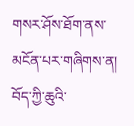གསར་ཤོས་ཐོག་ནས་མངོན་པར་གཞིགས་ན། བོད་ཀྱི་ཆུའི་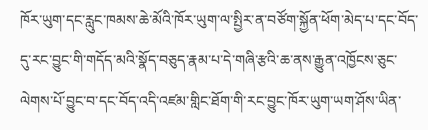ཁོར་ཡུག་དང་རླུང་ཁམས་ཆེ་མོའི་ཁོར་ཡུག་ལ་སྤྱིར་ན་བཙོག་སྐྱོན་ཕོག་མེད་པ་དང་བོད་དུ་རང་བྱུང་གི་གདོད་མའི་སྣོད་བཅུད་རྣམ་པ་དེ་གཞི་རྩའི་ཆ་ནས་རྒྱུན་འཁྱོངས་ཅུང་ལེགས་པོ་བྱུང་བ་དང་བོད་འདི་འཛམ་གླིང་ཐོག་གི་རང་བྱུང་ཁོར་ཡུག་ཡག་ཤོས་ཡིན་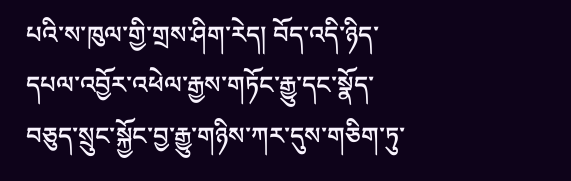པའི་ས་ཁུལ་གྱི་གྲས་ཤིག་རེད། བོད་འདི་ཉིད་དཔལ་འབྱོར་འཕེལ་རྒྱས་གཏོང་རྒྱུ་དང་སྣོད་བཅུད་སྲུང་སྐྱོང་བྱ་རྒྱུ་གཉིས་ཀར་དུས་གཅིག་ཏུ་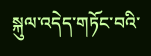སྐུལ་འདེད་གཏོང་བའི་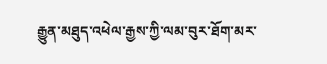རྒྱུན་མཐུད་འཕེལ་རྒྱས་ཀྱི་ལམ་བུར་ཐོག་མར་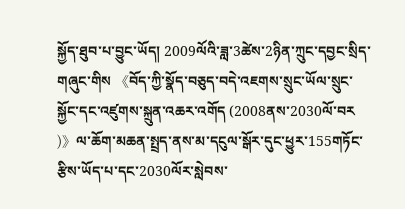སྐྱོད་ཐུབ་པ་བྱུང་ཡོད། 2009ལོའི་ཟླ་3ཚེས་2ཉིན་ཀྲུང་དབྱང་སྲིད་གཞུང་གིས 《བོད་ཀྱི་སྣོད་བཅུད་བདེ་འཇགས་སྲུང་ཡོལ་སྲུང་སྐྱོང་དང་འཛུགས་སྐྲུན་འཆར་འགོད (2008ནས་2030ལོ་བར )》ལ་ཆོག་མཆན་སྤྲད་ནས་མ་དངུལ་སྒོར་དུང་ཕྱུར་155གཏོང་རྩིས་ཡོད་པ་དང་2030ལོར་སླེབས་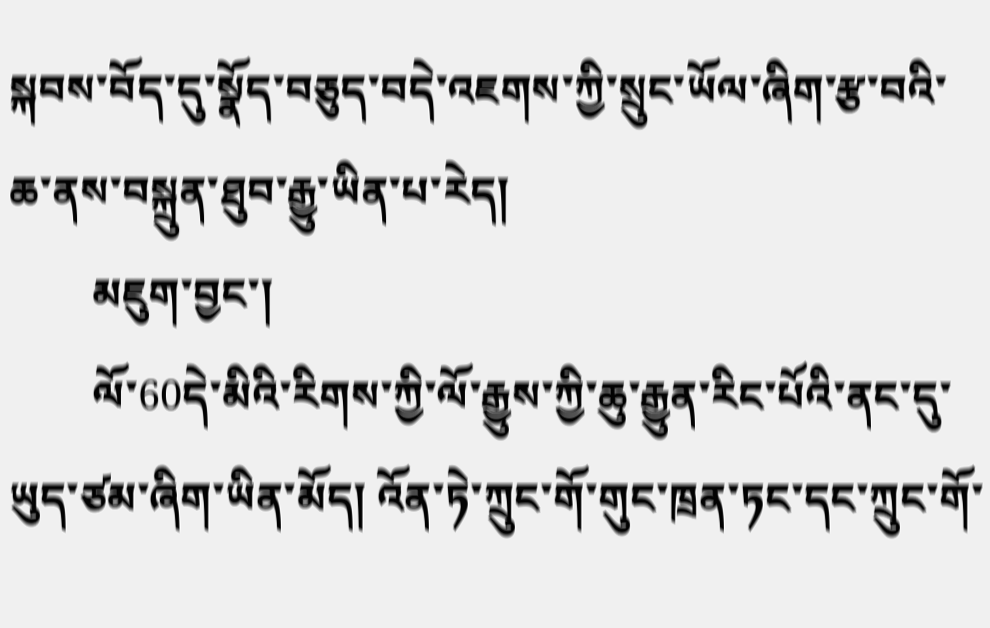སྐབས་བོད་དུ་སྣོད་བཅུད་བདེ་འཇགས་ཀྱི་སྲུང་ཡོལ་ཞིག་རྩ་བའི་ཆ་ནས་བསྐྲུན་ཐུབ་རྒྱུ་ཡིན་པ་རེད།
        མཇུག་བྱང་།
        ལོ་60དེ་མིའི་རིགས་ཀྱི་ལོ་རྒྱུས་ཀྱི་ཆུ་རྒྱུན་རིང་པོའི་ནང་དུ་ཡུད་ཙམ་ཞིག་ཡིན་མོད། འོན་ཏེ་ཀྲུང་གོ་གུང་ཁྲན་ཏང་དང་ཀྲུང་གོ་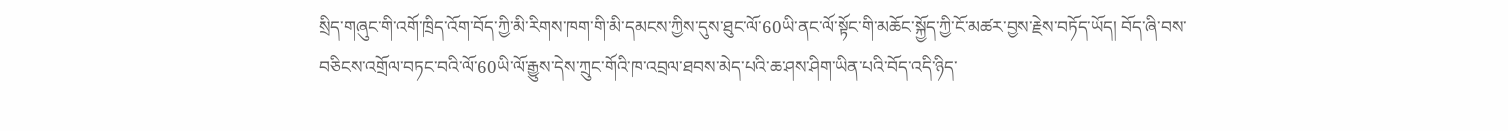སྲིད་གཞུང་གི་འགོ་ཁྲིད་འོག་བོད་ཀྱི་མི་རིགས་ཁག་གི་མི་དམངས་ཀྱིས་དུས་ཐུང་ལོ་60ཡི་ནང་ལོ་སྟོང་གི་མཆོང་སྐྱོད་ཀྱི་ངོ་མཚར་བྱས་རྗེས་བཏོད་ཡོད། བོད་ཞི་བས་བཅིངས་འགྲོལ་བཏང་བའི་ལོ་60ཡི་ལོ་རྒྱུས་དེས་ཀྲུང་གོའི་ཁ་འབྲལ་ཐབས་མེད་པའི་ཆ་ཤས་ཤིག་ཡིན་པའི་བོད་འདི་ཉིད་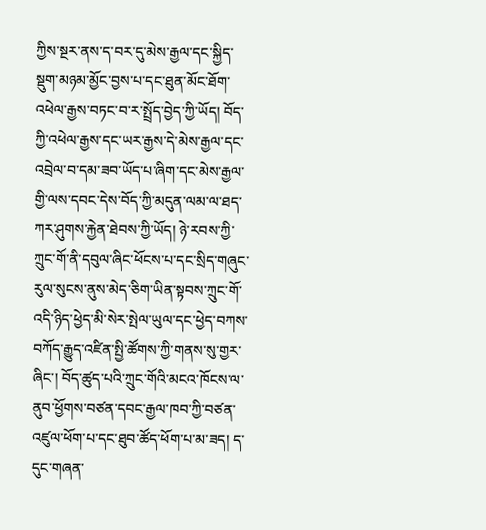ཀྱིས་སྔར་ནས་ད་བར་དུ་མེས་རྒྱལ་དང་སྐྱིད་སྡུག་མཉམ་མྱོང་བྱས་པ་དང་ཐུན་མོང་ཐོག་འཕེལ་རྒྱས་བཏང་བ་ར་སྤྲོད་བྱེད་ཀྱི་ཡོད། བོད་ཀྱི་འཕེལ་རྒྱས་དང་ཡར་རྒྱས་དེ་མེས་རྒྱལ་དང་འབྲེལ་བ་དམ་ཟབ་ཡོད་པ་ཞིག་དང་མེས་རྒྱལ་གྱི་ལས་དབང་དེས་བོད་ཀྱི་མདུན་ལམ་ལ་ཐད་ཀར་ཤུགས་རྐྱེན་ཐེབས་ཀྱི་ཡོད། ཉེ་རབས་ཀྱི་ཀྲུང་གོ་ནི་དབུལ་ཞིང་ཕོངས་པ་དང་སྲིད་གཞུང་རུལ་སུངས་ནུས་མེད་ཅིག་ཡིན་སྟབས་ཀྲུང་གོ་འདི་ཉིད་ཕྱེད་མི་སེར་སྤེལ་ཡུལ་དང་ཕྱེད་བཀས་བཀོད་རྒྱུད་འཛིན་སྤྱི་ཚོགས་ཀྱི་གནས་སུ་གྱར་ཞིང་། བོད་ཚུད་པའི་ཀྲུང་གོའི་མངའ་ཁོངས་ལ་ནུབ་ཕྱོགས་བཙན་དབང་རྒྱལ་ཁབ་ཀྱི་བཙན་འཛུལ་ཕོག་པ་དང་ཐུབ་ཚོད་ཕོག་པ་མ་ཟད། ད་དུང་གཞན་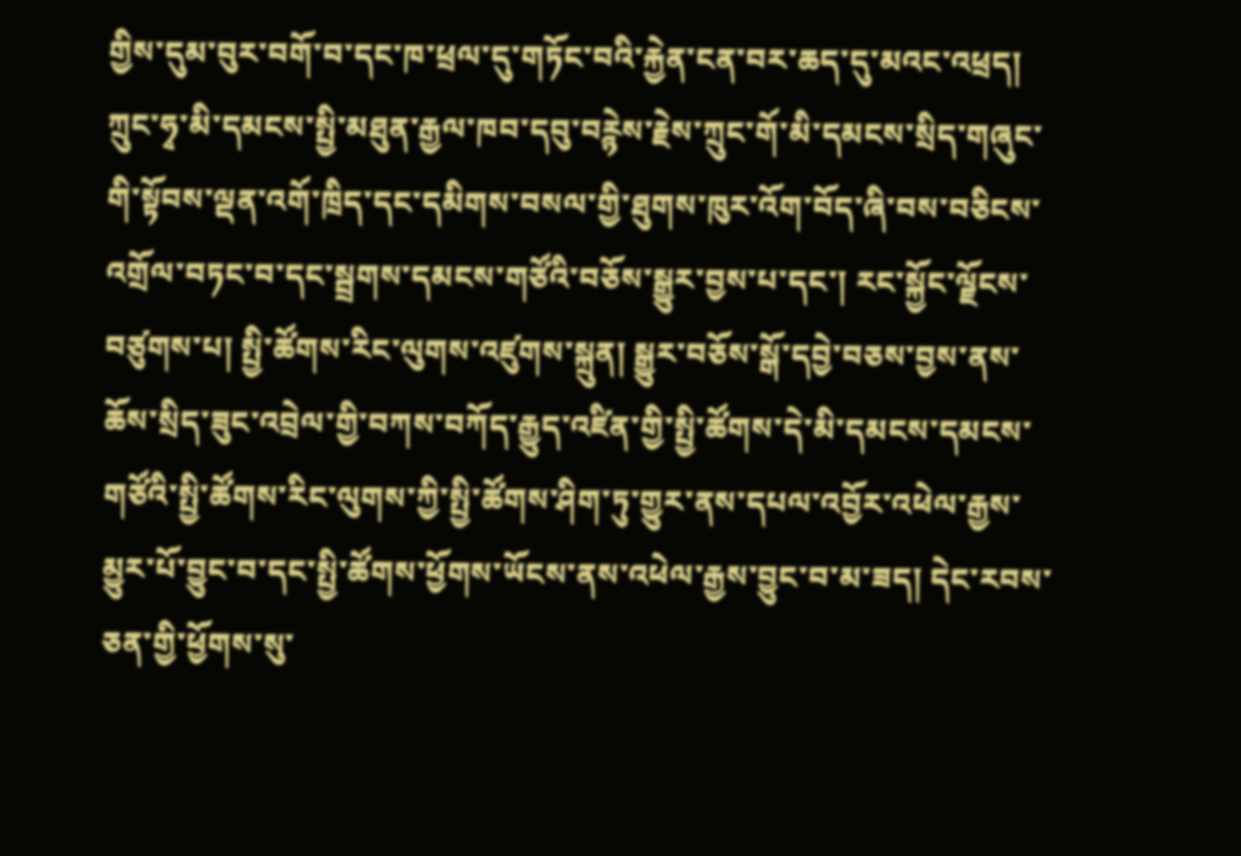གྱིས་དུམ་བུར་བགོ་བ་དང་ཁ་ཕྲལ་དུ་གཏོང་བའི་རྐྱེན་ངན་བར་ཆད་དུ་མའང་འཕྲད། ཀྲུང་ཧྭ་མི་དམངས་སྤྱི་མཐུན་རྒྱལ་ཁབ་དབུ་བཪྙེས་རྗེས་ཀྲུང་གོ་མི་དམངས་སྲིད་གཞུང་གི་སྟོབས་ལྡན་འགོ་ཁྲིད་དང་དམིགས་བསལ་གྱི་ཐུགས་ཁུར་འོག་བོད་ཞི་བས་བཅིངས་འགྲོལ་བཏང་བ་དང་སྦྲགས་དམངས་གཙོའི་བཅོས་སྒྱུར་བྱས་པ་དང་། རང་སྐྱོང་ལྗོངས་བཙུགས་པ། སྤྱི་ཚོགས་རིང་ལུགས་འཛུགས་སྐྲུན། སྒྱུར་བཅོས་སྒོ་དབྱེ་བཅས་བྱས་ནས་ཆོས་སྲིད་ཟུང་འབྲེལ་གྱི་བཀས་བཀོད་རྒྱུད་འཛིན་གྱི་སྤྱི་ཚོགས་དེ་མི་དམངས་དམངས་གཙོའི་སྤྱི་ཚོགས་རིང་ལུགས་ཀྱི་སྤྱི་ཚོགས་ཤིག་ཏུ་གྱུར་ནས་དཔལ་འབྱོར་འཕེལ་རྒྱས་མྱུར་པོ་བྱུང་བ་དང་སྤྱི་ཚོགས་ཕྱོགས་ཡོངས་ནས་འཕེལ་རྒྱས་བྱུང་བ་མ་ཟད། དེང་རབས་ཅན་གྱི་ཕྱོགས་སུ་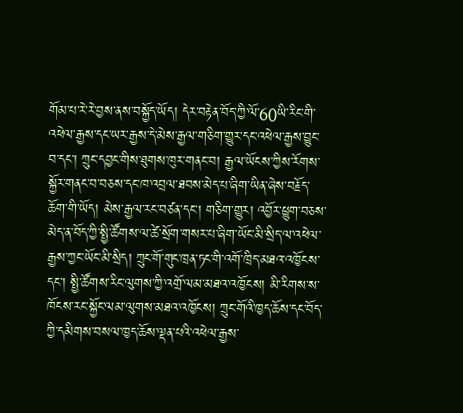གོམ་པ་རེ་རེ་བྱས་ནས་བསྐྱོད་ཡོད། དེར་བརྟེན་བོད་ཀྱི་ལོ་60ཡི་རིང་གི་འཕེལ་རྒྱས་དང་ཡར་རྒྱས་དེ་མེས་རྒྱལ་གཅིག་གྱུར་དང་འཕེལ་རྒྱས་བྱུང་བ་དང་། ཀྲུང་དབྱང་གིས་ཐུགས་ཁུར་གནང་བ། རྒྱལ་ཡོངས་ཀྱིས་རོགས་སྐྱོར་གནང་བ་བཅས་དང་ཁ་འབྲལ་ཐབས་མེད་པ་ཞིག་ཡིན་ཞེས་བརྗོད་ཆོག་གི་ཡོད། མེས་རྒྱལ་རང་བཙན་དང་། གཅིག་གྱུར། འབྱོར་ཕྱུག་བཅས་མེད་ན་བོད་ཀྱི་སྤྱི་ཚོགས་ལ་ཚེ་སྲོག་གསར་པ་ཞིག་ཡོང་མི་སྲིད་ལ་འཕེལ་རྒྱས་ཀྱང་ཡོང་མི་སྲིད། ཀྲུང་གོ་གུང་ཁྲན་ཏང་གི་འགོ་ཁྲིད་མཐའ་འཁྱོངས་དང་། སྤྱི་ཚོགས་རིང་ལུགས་ཀྱི་འགྲོ་ལམ་མཐའ་འཁྱོངས། མི་རིགས་ས་ཁོངས་རང་སྐྱོང་ལམ་ལུགས་མཐའ་འཁྱོངས། ཀྲུང་གོའི་ཁྱད་ཆོས་དང་བོད་ཀྱི་དམིགས་བསལ་ཁྱད་ཆོས་ལྡན་པའི་འཕེལ་རྒྱས་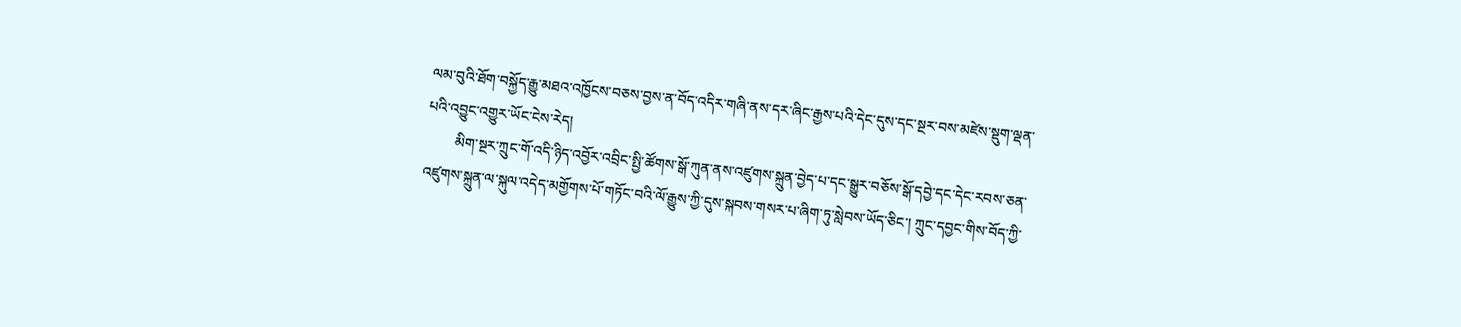ལམ་བུའི་ཐོག་བསྐྱོད་རྒྱུ་མཐའ་འཁྱོངས་བཅས་བྱས་ན་བོད་འདིར་གཞི་ནས་དར་ཞིང་རྒྱས་པའི་དེང་དུས་དང་སྔར་བས་མཛེས་སྡུག་ལྡན་པའི་འབྱུང་འགྱུར་ཡོང་ངེས་རེད།
        མིག་སྔར་ཀྲུང་གོ་འདི་ཉིད་འབྱོར་འབྲིང་སྤྱི་ཚོགས་སྒོ་ཀུན་ནས་འཛུགས་སྐྲུན་བྱེད་པ་དང་སྒྱུར་བཅོས་སྒོ་དབྱེ་དང་དེང་རབས་ཅན་འཛུགས་སྐྲུན་ལ་སྐུལ་འདེད་མགྱོགས་པོ་གཏོང་བའི་ལོ་རྒྱུས་ཀྱི་དུས་སྐབས་གསར་པ་ཞིག་ཏུ་སླེབས་ཡོད་ཅིང་། ཀྲུང་དབྱང་གིས་བོད་ཀྱི་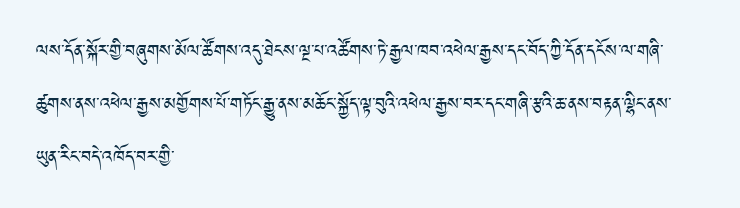ལས་དོན་སྐོར་གྱི་བཞུགས་མོལ་ཚོགས་འདུ་ཐེངས་ལྔ་པ་འཚོགས་ཏེ་རྒྱལ་ཁབ་འཕེལ་རྒྱས་དང་བོད་ཀྱི་དོན་དངོས་ལ་གཞི་ཚུགས་ནས་འཕེལ་རྒྱས་མགྱོགས་པོ་གཏོང་རྒྱུ་ནས་མཆོང་སྐྱོད་ལྟ་བུའི་འཕེལ་རྒྱས་བར་དང་གཞི་རྩའི་ཆ་ནས་བརྟན་ལྷིང་ནས་ཡུན་རིང་བདེ་འཁོད་བར་གྱི་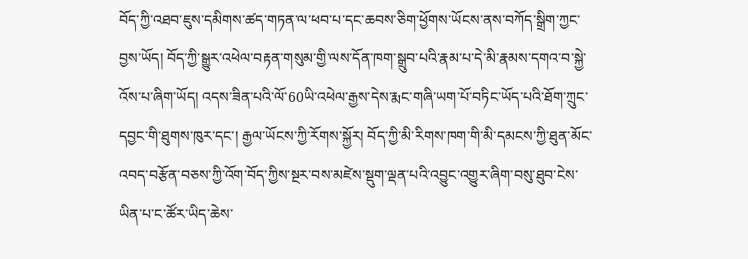བོད་ཀྱི་འཐབ་ཇུས་དམིགས་ཚད་གཏན་ལ་ཕབ་པ་དང་ཆབས་ཅིག་ཕྱོགས་ཡོངས་ནས་བཀོད་སྒྲིག་ཀྱང་བྱས་ཡོད། བོད་ཀྱི་སྒྱུར་འཕེལ་བརྟན་གསུམ་གྱི་ལས་དོན་ཁག་སྒྲུབ་པའི་རྣམ་པ་དེ་མི་རྣམས་དགའ་བ་སྐྱེ་འོས་པ་ཞིག་ཡོད། འདས་ཟིན་པའི་ལོ་60ཡི་འཕེལ་རྒྱས་དེས་རྨང་གཞི་ཡག་པོ་བཏིང་ཡོད་པའི་ཐོག་ཀྲུང་དབྱང་གི་ཐུགས་ཁུར་དང་། རྒྱལ་ཡོངས་ཀྱི་རོགས་སྐྱོར། བོད་ཀྱི་མི་རིགས་ཁག་གི་མི་དམངས་ཀྱི་ཐུན་མོང་འབད་བརྩོན་བཅས་ཀྱི་འོག་བོད་ཀྱིས་སྔར་བས་མཛེས་སྡུག་ལྡན་པའི་འབྱུང་འགྱུར་ཞིག་བསུ་ཐུབ་ངེས་ཡིན་པ་ང་ཚོར་ཡིད་ཆེས་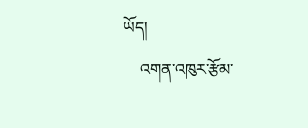ཡོད།
    འགན་འཁུར་རྩོམ་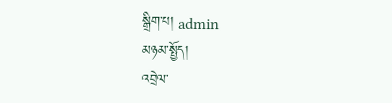སྒྲིག་པ། admin
མཉམ་སྤྱོད།
འབྲེལ་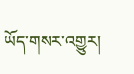ཡོད་གསར་འགྱུར།